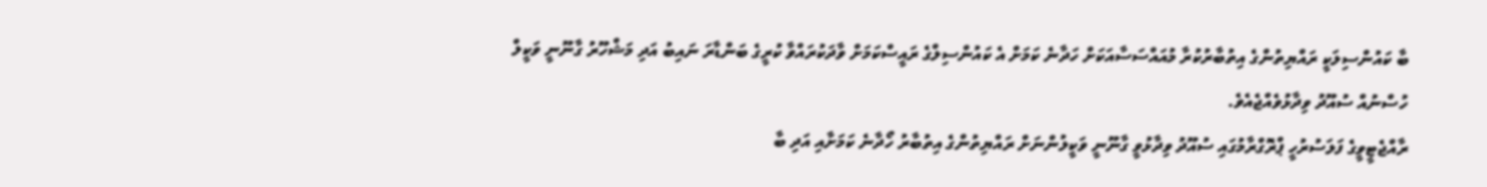ބާ ކައުންސިލަކީ ރައްޔިތުންގެ އިތުބާރުކުރާ މުއައްސަސާއަކަށް ހަދާނެ ކަމަށް އެ ކައުންސިލްގެ ރައީސްކަމަށް ވާދަކުރައްވާ ކުރީގެ ބަންޑާރަ ނައިބު އަދި މަޝްހޫރު ގާނޫނީ ވަކީލް ހުސްނުއް ސުއޫދު ވިދާޅުވެއްޖެއެވެ.
ރާއްޖެޓީވީގެ ފަލަސުރުހީ ޕްރޮގްރާމުގައި ސުއޫދު ވިދާޅުވީ ގާނޫނީ ވަކީލުންނަށް ރައްޔިތުންގެ އިތުބާރު ހޯދާނެ ކަމަށާއި އަދި ބާ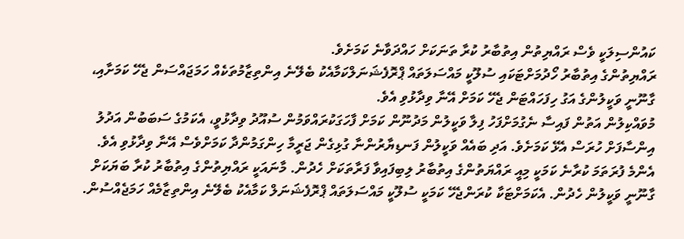ކައުންސިލަކީ ވެސް ރައްޔިތުން އިތުބާރު ކުރާ ތަނަކަށް ހައްދަވާނެ ކަމަށެވެ.
ރައްޔިތުންގެ އިތުބާރު ހޯދުމަށްޓަކައި ސުލޫކީ މައްސަލަތައް ޕްރޮފެޝަނަލްކަމާއެކު ބެލޭނެ އިންތިޒާމުތަކެއް ހަމަޖައްސަން ޖެހޭ ކަމަށާއި، ގާނޫނީ ވަކީލުންގެ އަގު ހިފަހައްޓަން ޖެހޭ ކަމަށް އޭނާ ވިދާޅުވި އެވެ.
މުވައްކިލުން އަތުން ފައިސާ ނެގުމަށްފަހު ފިލާ ވަކީލުން މަދުނޫން ކަމަށް ފާހަގަކުރައްވަމުން ސުއޫދު ވިދާޅުވީ، އެކަމުގެ ސަބަބުން އަދުލު އިންސާފަށް ހުރަސް އެޅޭ ކަމަށެވެ. އަދި ބައެއް ވަކީލުން ފަނޑިޔާރުންނާ ގުޅިގެން ޖަރީމާ ހިންގަމުންދާ ކަމަށްވެސް އޭނާ ވިދާޅުވި އެވެ.
އެންމެ ފުރަތަމަ ކުރާނެ ކަމަކީ މިއީ ރައްޔަތުންގެ އިތުބާރު ލިބިފައިވާ ފަރާތަކަށް ހެދުން. މާނައަކީ ރައްޔިތުންގެ އިތުބާރު ކުރާ ބަޔަކަށް ގާނޫނީ ވަކީލުން ހެދުން. އެކަމަށްޓަކާ ކުރަންޖެހޭ ކަމަކީ ސުލޫކީ މައްސަލަތައް ޕްރޮފެޝަނަލް ކަމާއެކު ބެލޭނެ އިންތިޒާމެއް ހަމަޖެއްސުން.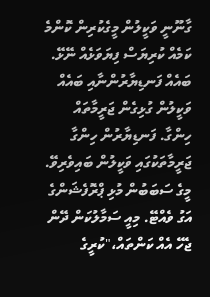ގާނޫނީ ވަކީލުން މީގެކުރިން ކޮންމެ ކަމެއް ކުރިޔަސް ފިޔަވަޅެއް ނޭޅޭ. ބައެއް ފަނޑިޔާރުންނާއި ބައެއް ވަކީލުން ގުޅިގެން ޖަރީމާތައް ހިންގާ. ފަނޑިޔާރުން ހިންގާ ޖަރީމާތަކުގައި ވަކީލުން ބައިވެރިވޭ. މީގެ ސަބަބުން މުޅި ޕްރޮފެޝަންގެ އަގު ވެއްޓޭ. މިއީ ސަމާލުކަން ދޭން ޖެހޭ އެއް ކަންތައް،"ކުރީގެ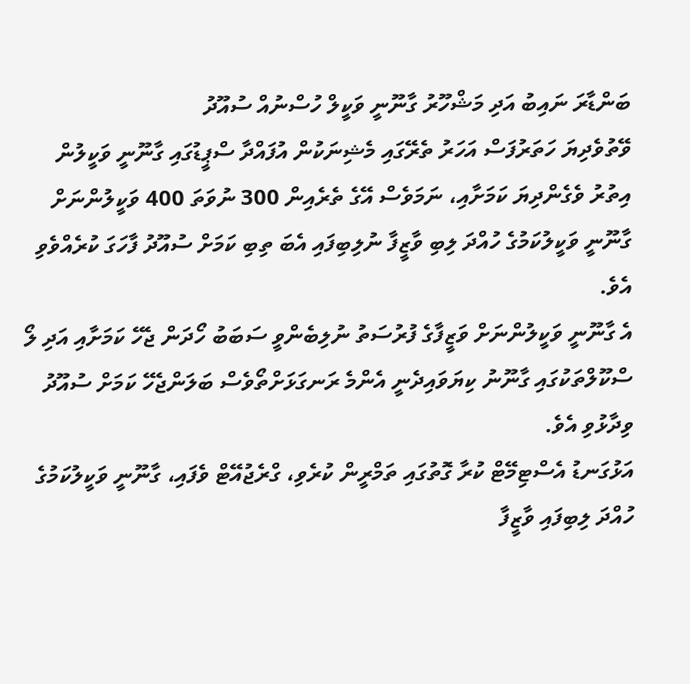ބަންޑާރަ ނައިބު އަދި މަޝްހޫރު ގާނޫނީ ވަކީލް ހުސްނުއް ސުއޫދު
ވޭތުވެދިޔަ ހަތަރުފަސް އަހަރު ތެރޭގައި މެޝިނަކުން އުފައްދާ ސްޕީޑުގައި ގާނޫނީ ވަކީލުން އިތުރު ވެގެންދިޔަ ކަމަށާއި، ނަމަވެސް އޭގެ ތެރެއިން 300 ނުވަތަ 400 ވަކީލުންނަށް ގާނޫނީ ވަކީލުކަމުގެ ހުއްދަ ލިބި ވާޒީފާ ނުލިބިފައި އެބަ ތިބި ކަމަށް ސުއޫދު ފާހަގަ ކުރެއްވެވި އެވެ.
އެ ގާނޫނީ ވަކީލުންނަށް ވަޒީފާގެ ފުރުސަތު ނުލިބެންވީ ސަބަބު ހޯދަން ޖެހޭ ކަމަށާއި އަދި ލޯ ސްކޫލްތަކުގައި ގާނޫނު ކިޔަވައިދެނީ އެންމެ ރަނގަޅަށްތޯވެސް ބަލަންޖެހޭ ކަމަށް ސުއޫދު ވިދާޅުވި އެވެ.
އަޅުގަނޑު އެސްޓިމޭޓް ކުރާ ގޮތުގައި ތަމްރީން ކުރެވި، ގްރެޖުއޭޓް ވެފައި، ގާނޫނީ ވަކީލުކަމުގެ ހުއްދަ ލިބިފައި ވާޒީފާ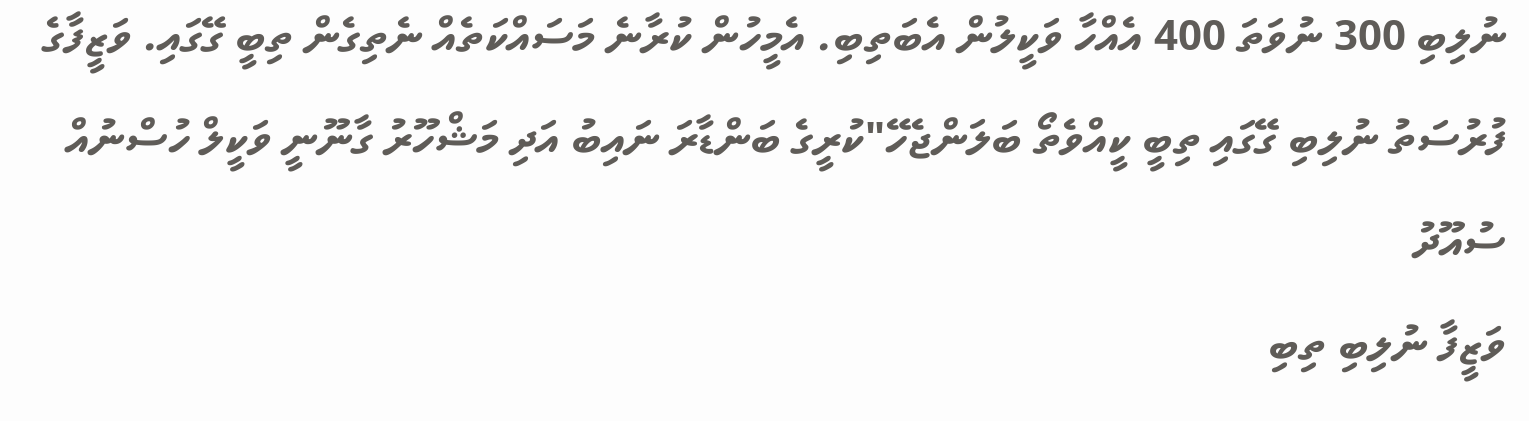ނުލިބި 300 ނުވަތަ 400 އެއްހާ ވަކީލުން އެބަތިބި. އެމީހުން ކުރާނެ މަސައްކަތެއް ނެތިގެން ތިބީ ގޭގައި. ވަޒީފާގެ ފުރުސަތު ނުލިބި ގޭގައި ތިބީ ކީއްވެތޯ ބަލަންޖެހޭ"ކުރީގެ ބަންޑާރަ ނައިބު އަދި މަޝްހޫރު ގާނޫނީ ވަކީލް ހުސްނުއް ސުއޫދު
ވަޒީފާ ނުލިބި ތިބި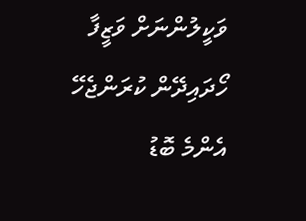ވަކީލުންނަށް ވަޒީފާ ހޯދައިދޭން ކުރަންޖެހޭ އެންމެ ބޮޑު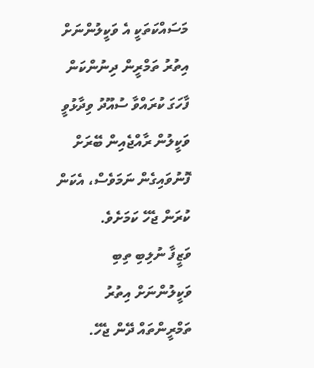މަސައްކަތަކީ އެ ވަކީލުންނަށް އިތުރު ތަމްރީން ދިނުންކަން ފާހަގަ ކުރައްވާ ސުއޫދު ވިދާޅުވީ ވަކީލުން ރާއްޖެއިން ބޭރަށް ފޮނުވައިގެން ނަމަވެސް، އެކަން ކުރަން ޖެހޭ ކަމަށެވެ.
ވަޒީފާ ނުލިބި ތިބި ވަކީލުންނަށް އިތުރު ތަމްރީންތައް ދޭން ޖެހޭ.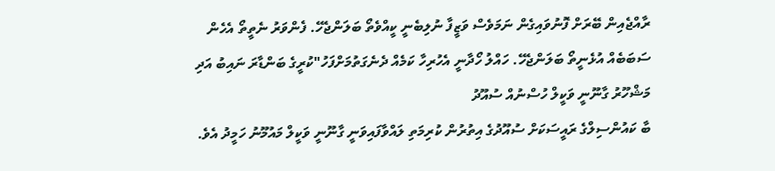ރާއްޖެއިން ބޭރަށް ފޮނުވައިގެން ނަމަވެސް ވަޒީފާ ނުލިބެނީ ކީއްވެތޯ ބަލަންޖެހޭ. ފެންވަރު ނެތީތޯ އެހެން ސަބަބެއް އުޅެނީތޯ ބަލަންޖެހޭ. ހައްލު ހޯދާނީ އެހުރިހާ ކަމެއް ދެނެގަތުމަށްފަހު"ކުރީގެ ބަންޑާރަ ނައިބު އަދި މަޝްހޫރު ގާނޫނީ ވަކީލް ހުސްނުއް ސުއޫދު
ބާ ކައުންސިލްގެ ރައީސަކަށް ސުއޫދުގެ އިތުރުން ކުރިމަތި ލައްވާފައިވަނީ ގާނޫނީ ވަކީލް މައުމޫނު ހަމީދު އެވެ.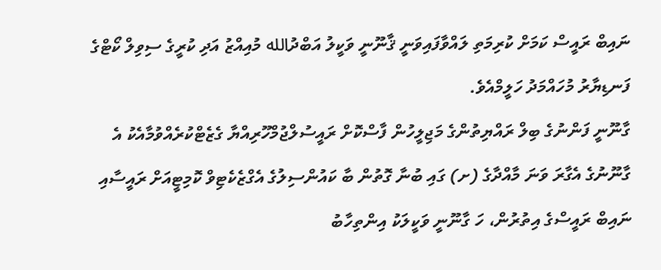ނައިބް ރައީސް ކަމަށް ކުރިމަތި ލައްވާފައިވަނީ ޤާނޫނީ ވަކީލު އަބްދުالله މުއިއްޒު އަދި ކުރީގެ ސިވިލް ކޯޓްގެ ފަނޑިޔާރު މުހައްމަދު ހަލީމްއެވެ.
ގާނޫނީ ފަންނުގެ ބިލް ރައްޔިތުންގެ މަޖިލީހުން ފާސްކޮށް ރައީސުލްޖުމްހޫރިއްޔާ ގެޒެޓްކުރެއްވުމާއެކު އެ ގާނޫނުގެ އެގާރަ ވަނަ މާއްދާގެ (ށ) ގައި ބުނާ ގޮތުން ބާ ކައުންސިލުގެ އެގްޒެކެޓިވް ކޮމިޓީއަށް ރައީސާއި ނައިބް ރައީސްގެ އިތުރުން، ހަ ގާނޫނީ ވަކީލަކު އިންތިހާބު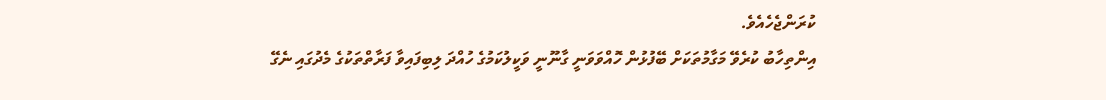ކުރަންޖެހެއެވެ.
އިންތިހާބު ކުރެވޭ މަގާމުތަކަށް ބޭފުޅުން ހޮއްވަވަނީ ގާނޫނީ ވަކީލުކަމުގެ ހުއްދަ ލިބިފައިވާ ފަރާތްތަކުގެ މެދުގައި ނެގޭ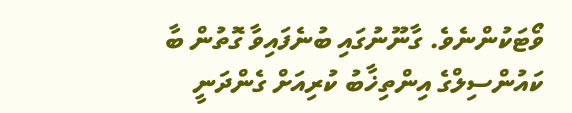ވޯޓަކުންނެވެ. ގާނޫނުގައި ބުނެފައިވާ ގޮތުން ބާ ކައުންސިލްގެ އިންތިޚާބު ކުރިއަށް ގެންދަނީ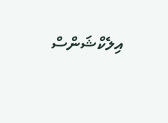އިލެކްޝަންސް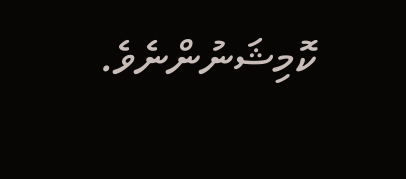ކޮމިޝަނުންނެވެ.